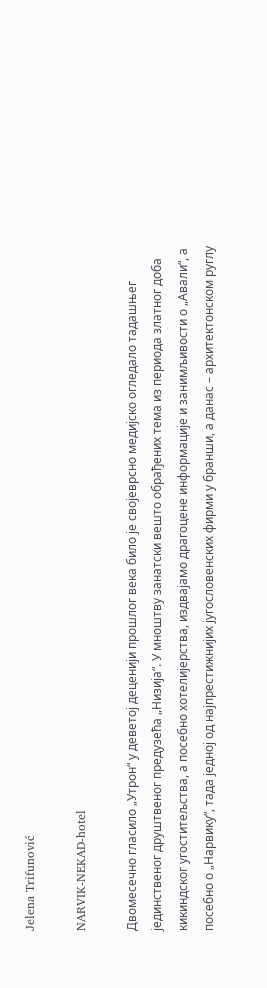Jelena Trifunović

NARVIK-NEKAD-hotel

Двомесечно гласило „Утрон“ у деветој деценији прошлог века било је својеврсно медијско огледало тадашњег јединственог друштвеног предузећа „Низија“. У мноштву занатски вешто обрађених тема из периода златног доба кикиндског угоститељства, а посебно хотелијерства, издвајамо драгоцене информације и занимљивости о „Авали“, а посебно о „Нарвику“, тада једној од најпрестижнијих југословенских фирми у бранши, а данас – архитектонском руглу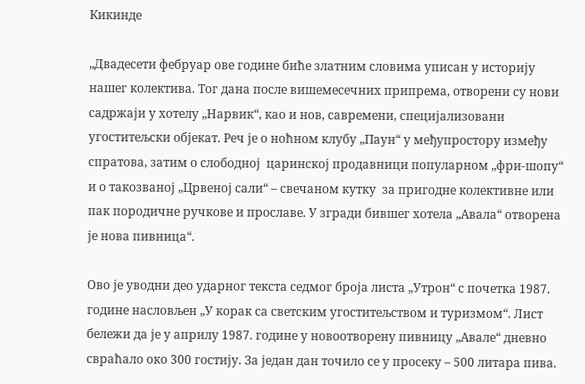Кикинде

„Двадесети фебруар ове године биће златним словима уписан у историју нашег колектива. Тог дана после вишемесечних припрема, отворени су нови садржаји у хотелу „Нарвик“, као и нов, савремени, специјализовани угоститељски објекат. Реч је о ноћном клубу „Паун“ у међупростору између спратова, затим о слободној  царинској продавници популарном „фри-шопу“ и о такозваној „Црвеној сали“ – свечаном кутку  за пригодне колективне или пак породичне ручкове и прославе. У згради бившег хотела „Авала“ отворена је нова пивница“.

Ово је уводни део ударног текста седмог броја листа „Утрон“ с почетка 1987. године насловљен „У корак са светским угоститељством и туризмом“. Лист бележи да је у априлу 1987. године у новоотворену пивницу „Авале“ дневно свраћало око 300 гостију. За један дан точило се у просеку – 500 литара пива.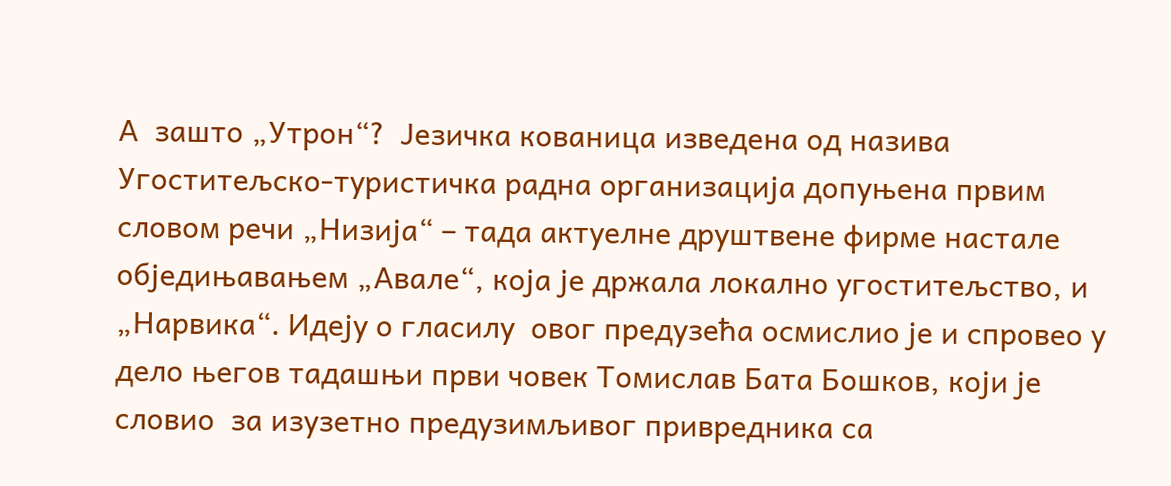А  зашто „Утрон“?  Језичка кованица изведена од назива Угоститељско-туристичка радна организација допуњена првим словом речи „Низија“ – тада актуелне друштвене фирме настале обједињавањем „Авале“, која је држала локално угоститељство, и „Нарвика“. Идеју о гласилу  овог предузећа осмислио је и спровео у дело његов тадашњи први човек Томислав Бата Бошков, који је словио  за изузетно предузимљивог привредника са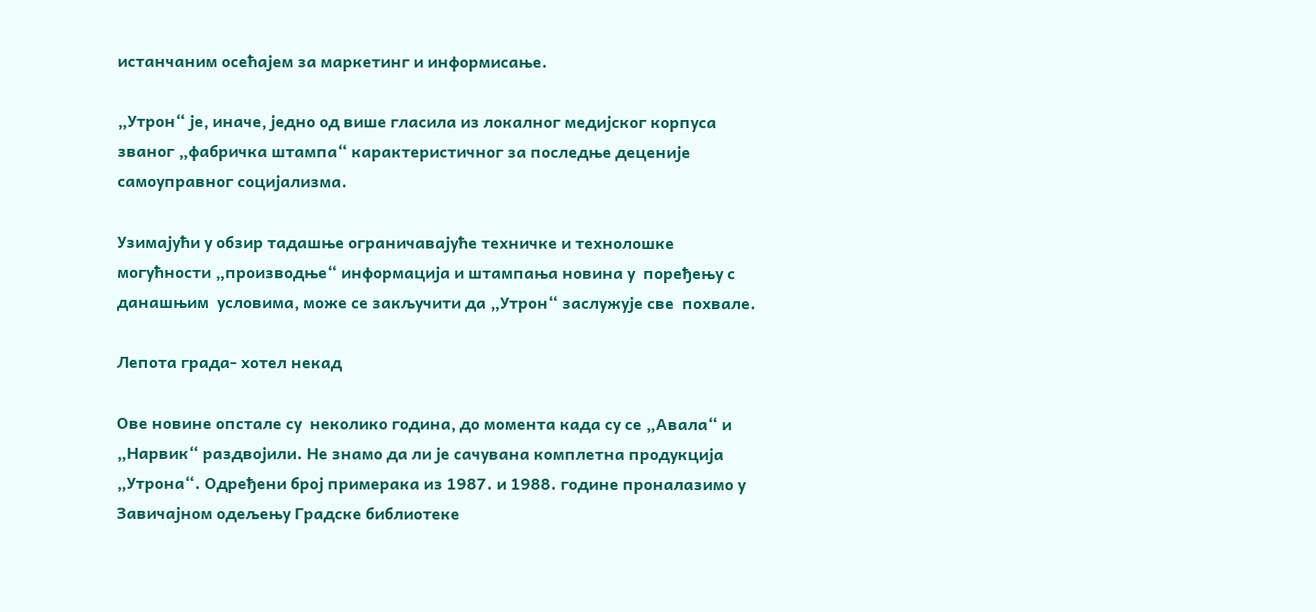истанчаним осећајем за маркетинг и информисање.

„Утрон“ је, иначе, једно од више гласила из локалног медијског корпуса званог „фабричка штампа“ карактеристичног за последње деценије самоуправног социјализма.

Узимајући у обзир тадашње ограничавајуће техничке и технолошке могућности „производње“ информација и штампања новина у  поређењу с данашњим  условима, може се закључити да „Утрон“ заслужује све  похвале.

Лепота града- хотел некад

Ове новине опстале су  неколико година, до момента када су се „Авала“ и „Нарвик“ раздвојили. Не знамо да ли је сачувана комплетна продукција „Утрона“. Одређени број примерака из 1987. и 1988. године проналазимо у Завичајном одељењу Градске библиотеке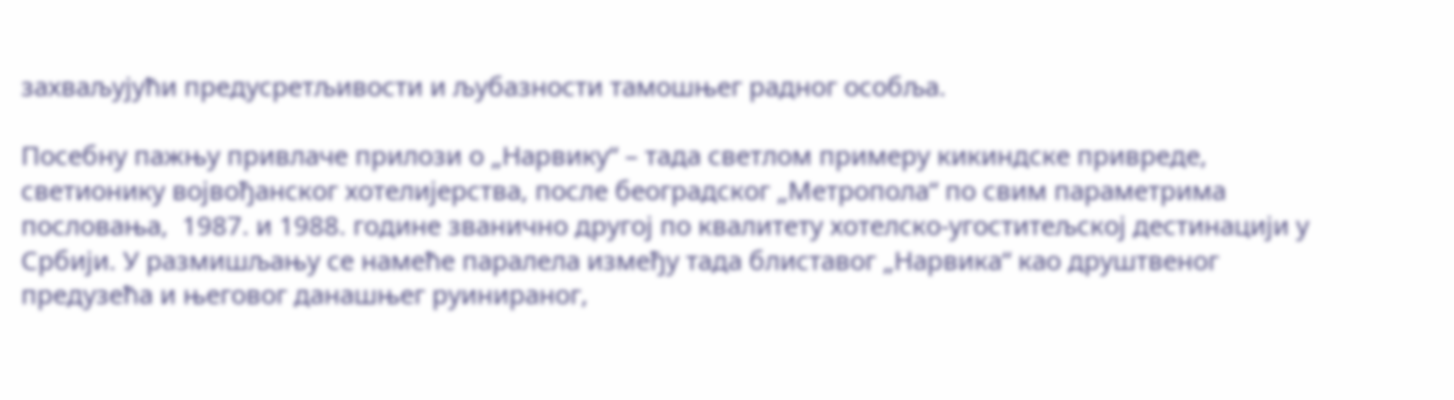захваљујући предусретљивости и љубазности тамошњег радног особља.

Посебну пажњу привлаче прилози о „Нарвику“ – тада светлом примеру кикиндске привреде,  светионику војвођанског хотелијерства, после београдског „Метропола“ по свим параметрима пословања,  1987. и 1988. године званично другој по квалитету хотелско-угоститељској дестинацији у Србији. У размишљању се намеће паралела између тада блиставог „Нарвика“ као друштвеног предузећа и његовог данашњег руинираног,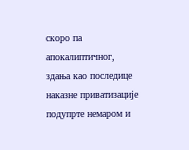скоро па апокалиптичног, здања као последице наказне приватизације подупрте немаром и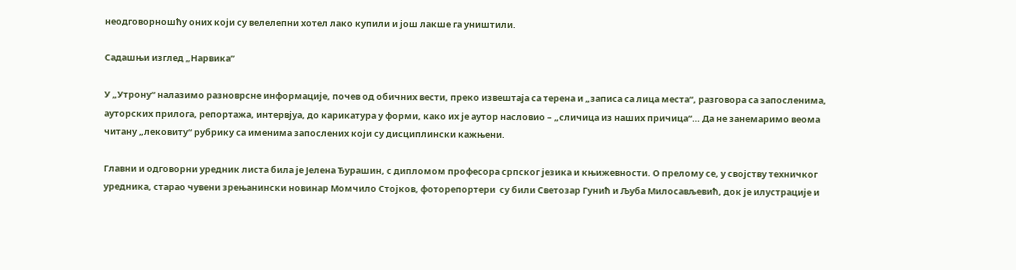неодговорношћу оних који су велелепни хотел лако купили и још лакше га уништили.

Садашњи изглед „Нарвика”

У „Утрону“ налазимо разноврсне информације, почев од обичних вести, преко извештаја са терена и „записа са лица места“, разговора са запосленима, ауторских прилога, репортажа, интервјуа, до карикатура у форми, како их је аутор насловио – „сличица из наших причица“… Да не занемаримо веома читану „лековиту“ рубрику са именима запослених који су дисциплински кажњени.

Главни и одговорни уредник листа била је Јелена Ђурашин, с дипломом професора српског језика и књижевности. О прелому се, у својству техничког уредника, старао чувени зрењанински новинар Момчило Стојков, фоторепортери  су били Светозар Гунић и Љуба Милосављевић, док је илустрације и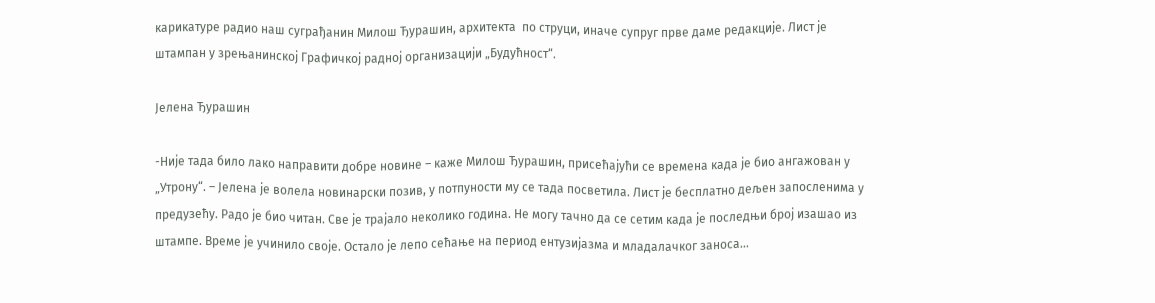карикатуре радио наш суграђанин Милош Ђурашин, архитекта  по струци, иначе супруг прве даме редакције. Лист је штампан у зрењанинској Графичкој радној организацији „Будућност“.

Јелена Ђурашин

-Није тада било лако направити добре новине – каже Милош Ђурашин, присећајући се времена када је био ангажован у  „Утрону“. – Јелена је волела новинарски позив, у потпуности му се тада посветила. Лист је бесплатно дељен запосленима у предузећу. Радо је био читан. Све је трајало неколико година. Не могу тачно да се сетим када је последњи број изашао из штампе. Време је учинило своје. Остало је лепо сећање на период ентузијазма и младалачког заноса…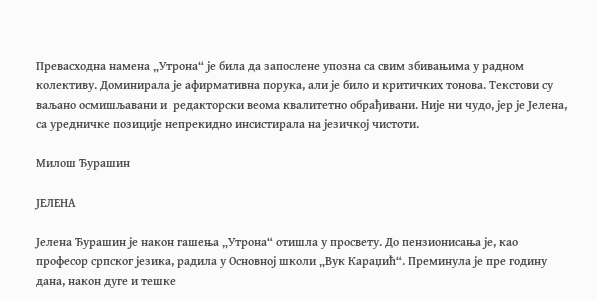Превасходна намена „Утрона“ је била да запослене упозна са свим збивањима у радном колективу. Доминирала је афирмативна порука, али је било и критичких тонова. Текстови су ваљано осмишљавани и  редакторски веома квалитетно обрађивани. Није ни чудо, јер је Јелена, са уредничке позиције непрекидно инсистирала на језичкој чистоти.

Милош Ђурашин

ЈЕЛЕНА

Јелена Ђурашин је након гашења „Утрона“ отишла у просвету. До пензионисања је, као професор српског језика, радила у Основној школи „Вук Караџић“. Преминула је пре годину дана, након дуге и тешке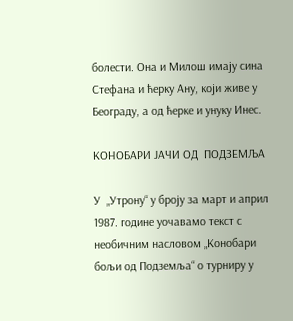болести. Она и Милош имају сина Стефана и ћерку Ану, који живе у Београду, а од ћерке и унуку Инес.

КОНОБАРИ ЈАЧИ ОД  ПОДЗЕМЉА

У  „Утрону“ у броју за март и април 1987. године уочавамо текст с необичним насловом „Конобари бољи од Подземља“ о турниру у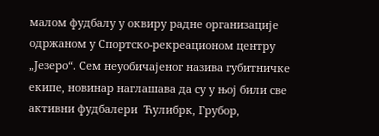малом фудбалу у оквиру радне организације одржаном у Спортско-рекреационом центру „Језеро“. Сем неуобичајеног назива губитничке екипе, новинар наглашава да су у њој били све активни фудбалери  Ћулибрк, Грубор,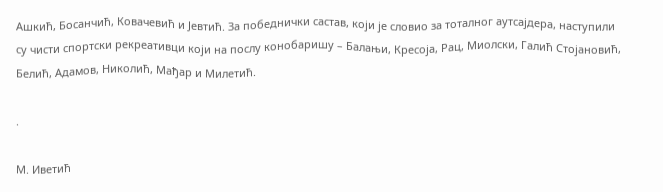Ашкић, Босанчић, Ковачевић и Јевтић. За победнички састав, који је словио за тоталног аутсајдера, наступили су чисти спортски рекреативци који на послу конобаришу – Балањи, Кресоја, Рац, Миолски, Галић Стојановић, Белић, Адамов, Николић, Мађар и Милетић.

.

М. Иветић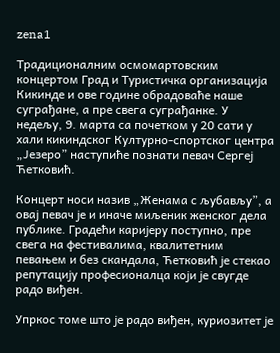zena1

Традиционалним осмомартовским концертом Град и Туристичка организација Кикинде и ове године обрадоваће наше суграђане, а пре свега суграђанке. У недељу, 9. марта са почетком у 20 сати у хали кикиндског Културно-спортског центра „Језеро” наступиће познати певач Сергеј Ћетковић.

Концерт носи назив „Женама с љубављу”, а овај певач је и иначе миљеник женског дела публике. Градећи каријеру поступно, пре свега на фестивалима, квалитетним певањем и без скандала, Ћетковић је стекао репутацију професионалца који је свугде радо виђен.

Упркос томе што је радо виђен, куриозитет је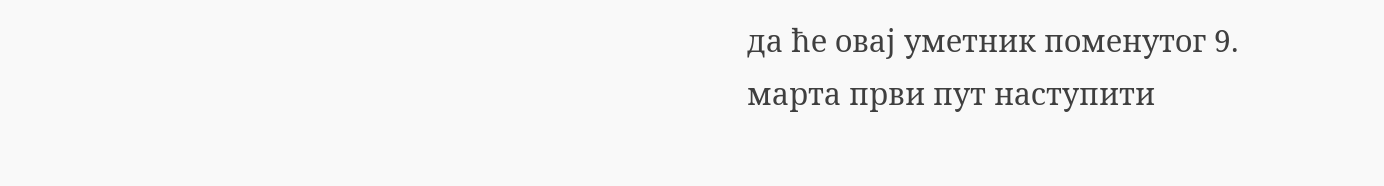да ће овај уметник поменутог 9. марта први пут наступити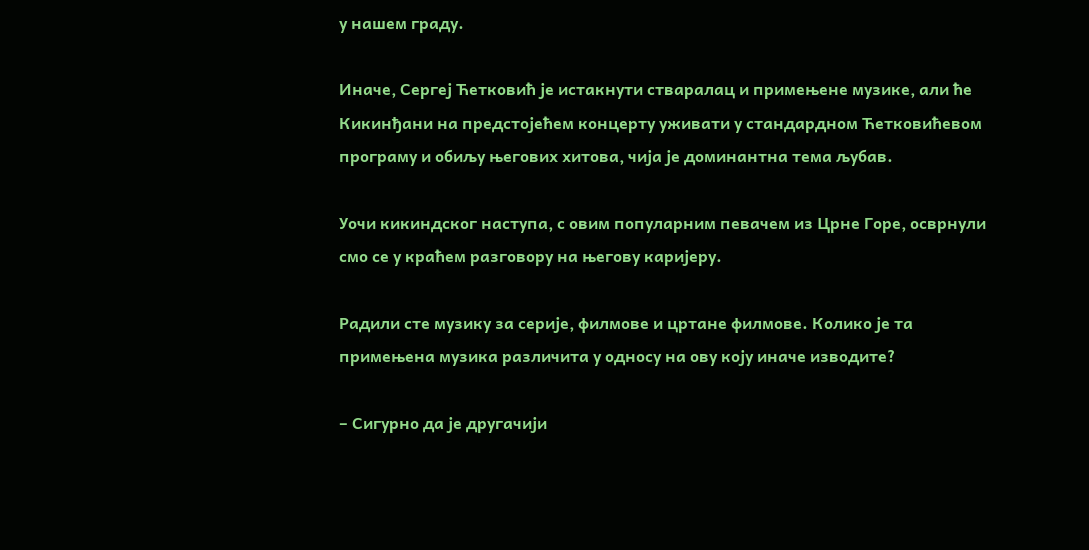у нашем граду.

Иначе, Сергеј Ћетковић је истакнути стваралац и примењене музике, али ће Кикинђани на предстојећем концерту уживати у стандардном Ћетковићевом програму и обиљу његових хитова, чија је доминантна тема љубав.

Уочи кикиндског наступа, с овим популарним певачем из Црне Горе, осврнули смо се у краћем разговору на његову каријеру.

Радили сте музику за серије, филмове и цртане филмове. Колико је та примењена музика различита у односу на ову коју иначе изводите?

– Сигурно да је другачији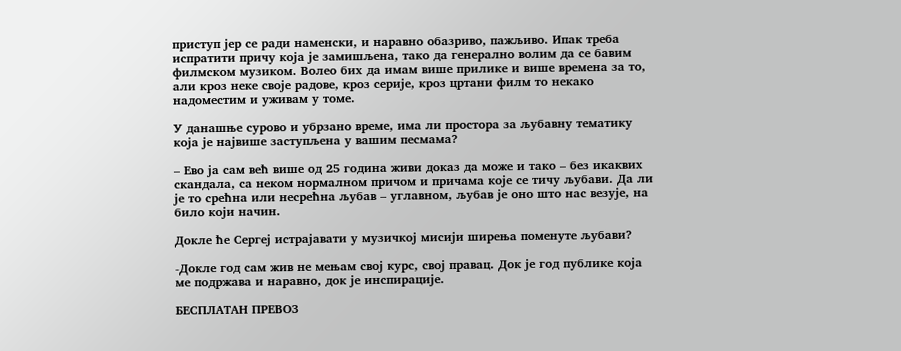приступ јер се ради наменски, и наравно обазриво, пажљиво. Ипак треба испратити причу која је замишљена, тако да генерално волим да се бавим филмском музиком. Волео бих да имам више прилике и више времена за то, али кроз неке своје радове, кроз серије, кроз цртани филм то некако надоместим и уживам у томе.

У данашње сурово и убрзано време, има ли простора за љубавну тематику која је највише заступљена у вашим песмама?

– Ево ја сам већ више од 25 година живи доказ да може и тако – без икаквих скандала, са неком нормалном причом и причама које се тичу љубави. Да ли је то срећна или несрећна љубав – углавном, љубав је оно што нас везује, на било који начин.

Докле ће Сергеј истрајавати у музичкој мисији ширења поменуте љубави?

-Докле год сам жив не мењам свој курс, свој правац. Док је год публике која ме подржава и наравно, док је инспирације.

БЕСПЛАТАН ПРЕВОЗ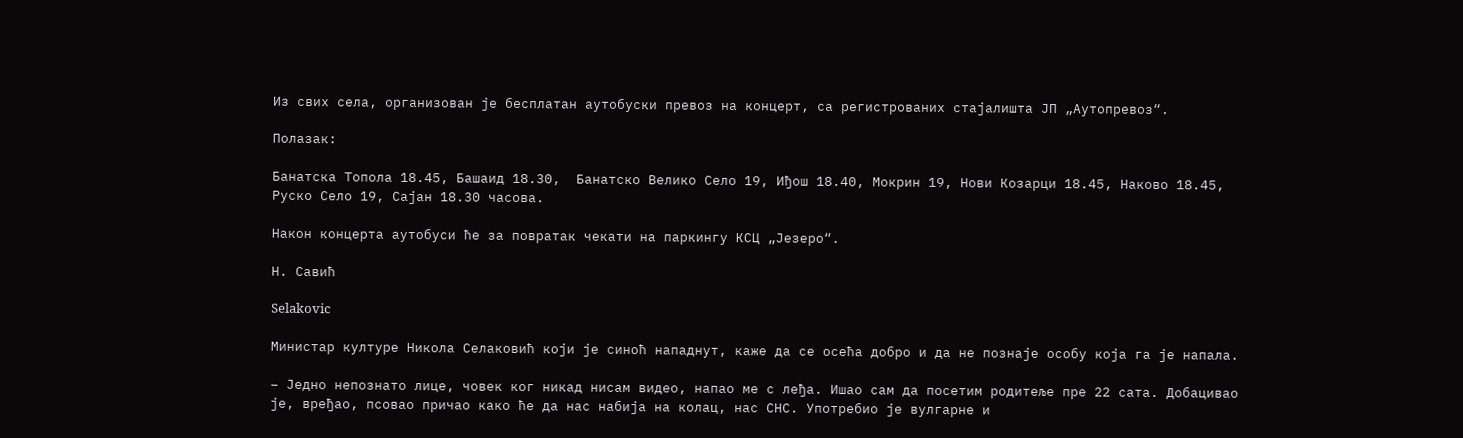Из свих села, организован је бесплатан аутобуски превоз на концерт, са регистрованих стајалишта ЈП „Аутопревоз“.

Полазак:

Банатска Топола 18.45, Башаид 18.30,  Банатско Велико Село 19, Иђош 18.40, Мокрин 19, Нови Козарци 18.45, Наково 18.45, Руско Село 19, Сајан 18.30 часова.

Након концерта аутобуси ће за повратак чекати на паркингу КСЦ „Језеро“.

Н. Савић

Selakovic

Министар културе Никола Селаковић који је синоћ нападнут, каже да се осећа добро и да не познаје особу која га је напала.

– Једно непознато лице, човек ког никад нисам видео, напао ме с леђа. Ишао сам да посетим родитеље пре 22 сата. Добацивао је, вређао, псовао причао како ће да нас набија на колац, нас СНС. Употребио је вулгарне и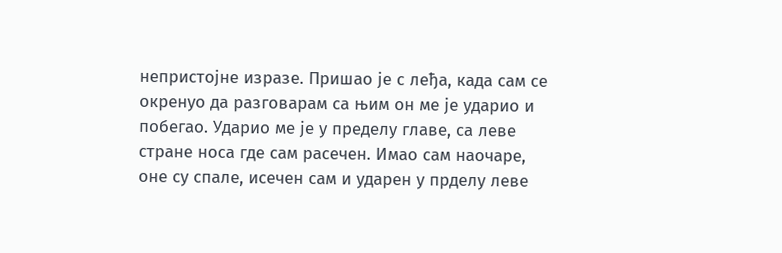непристојне изразе. Пришао је с леђа, када сам се окренуо да разговарам са њим он ме је ударио и побегао. Ударио ме је у пределу главе, са леве стране носа где сам расечен. Имао сам наочаре, оне су спале, исечен сам и ударен у прделу леве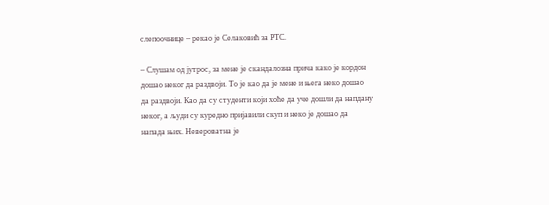слепоочнице – рекао је Селаковић за РТС.

– Слушам од јутрос, за мене је скандалозна прича како је кордон дошао неког да раздвоји. То је као да је мене и њега неко дошао да раздвоји. Као да су студенти који хоће да уче дошли да напдану неког, а људи су куредно пријавили скуп и неко је дошао да напада њих. Невероватна је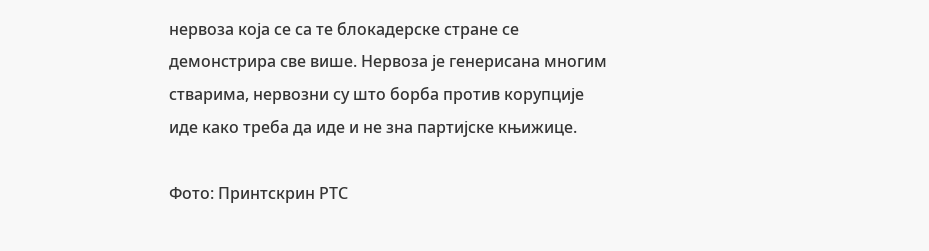нервоза која се са те блокадерске стране се демонстрира све више. Нервоза је генерисана многим стварима, нервозни су што борба против корупције иде како треба да иде и не зна партијске књижице.

Фото: Принтскрин РТС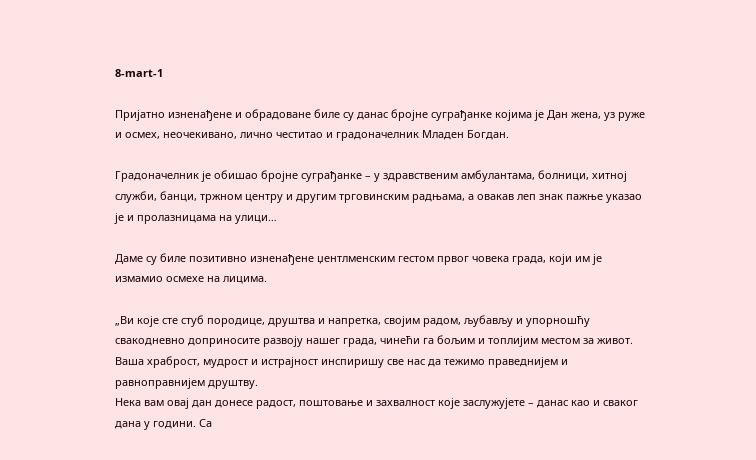8-mart-1

Пријатно изненађене и обрадоване биле су данас бројне суграђанке којима је Дан жена, уз руже и осмех, неочекивано, лично честитао и градоначелник Младен Богдан.

Градоначелник је обишао бројне суграђанке – у здравственим амбулантама, болници, хитној служби, банци, тржном центру и другим трговинским радњама, а овакав леп знак пажње указао је и пролазницама на улици…

Даме су биле позитивно изненађене џентлменским гестом првог човека града, који им је измамио осмехе на лицима.

„Ви које сте стуб породице, друштва и напретка, својим радом, љубављу и упорношћу свакодневно доприносите развоју нашег града, чинећи га бољим и топлијим местом за живот. Ваша храброст, мудрост и истрајност инспиришу све нас да тежимо праведнијем и равноправнијем друштву.
Нека вам овај дан донесе радост, поштовање и захвалност које заслужујете – данас као и сваког дана у години. Са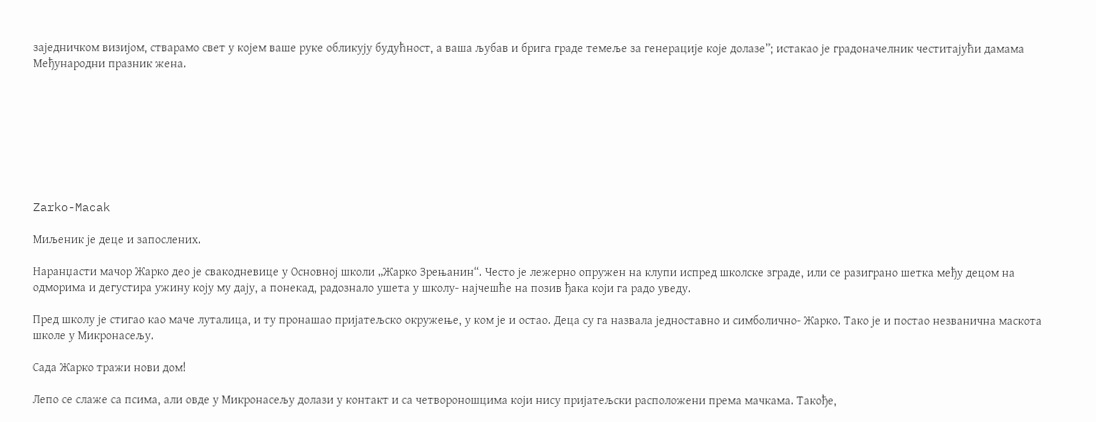заједничком визијом, стварамо свет у којем ваше руке обликују будућност, а ваша љубав и брига граде темеље за генерације које долазе”; истакао је градоначелник честитајући дамама Међународни празник жена.








Zarko-Macak

Миљеник је деце и запослених.

Наранџасти мачор Жарко део је свакодневице у Основној школи „Жарко Зрењанин“. Често је лежерно опружен на клупи испред школске зграде, или се разиграно шетка међу децом на одморима и дегустира ужину коју му дају, а понекад, радознало ушета у школу- најчешће на позив ђака који га радо уведу.

Пред школу је стигао као маче луталица, и ту пронашао пријатељско окружење, у ком је и остао. Деца су га назвала једноставно и симболично- Жарко. Тако је и постао незванична маскота школе у Микронасељу.

Сада Жарко тражи нови дом!

Лепо се слаже са псима, али овде у Микронасељу долази у контакт и са четвороношцима који нису пријатељски расположени према мачкама. Такође,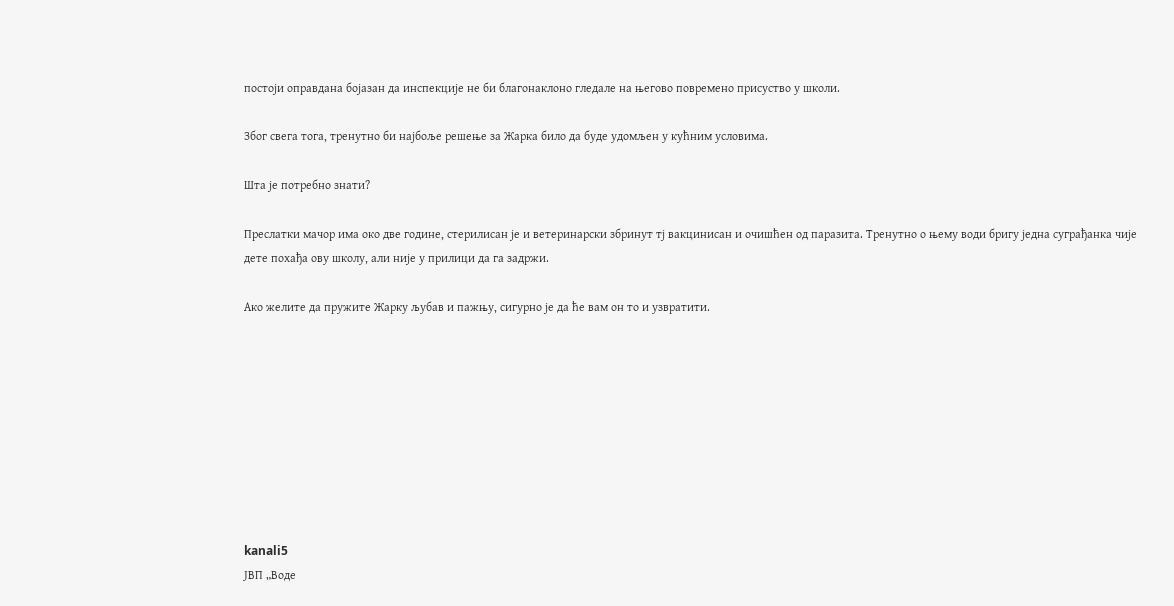постоји оправдана бојазан да инспекције не би благонаклоно гледале на његово повремено присуство у школи.

Због свега тога, тренутно би најбоље решење за Жарка било да буде удомљен у кућним условима.

Шта је потребно знати?

Преслатки мачор има око две године, стерилисан је и ветеринарски збринут тј вакцинисан и очишћен од паразита. Тренутно о њему води бригу једна суграђанка чије дете похађа ову школу, али није у прилици да га задржи.

Ако желите да пружите Жарку љубав и пажњу, сигурно је да ће вам он то и узвратити.









kanali5
ЈВП „Воде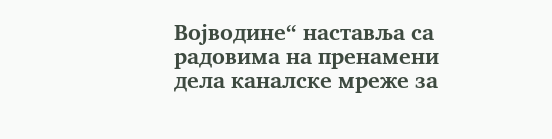Војводине“ наставља са радовима на пренамени дела каналске мреже за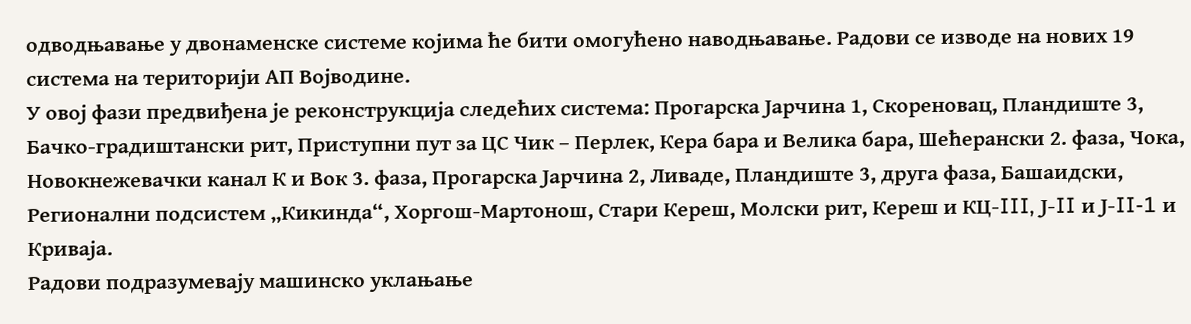одводњавање у двонаменске системе којима ће бити омогућено наводњавање. Радови се изводе на нових 19 система на територији АП Војводине.
У овој фази предвиђена је реконструкција следећих система: Прогарска Јарчина 1, Скореновац, Пландиште 3, Бачко-градиштански рит, Приступни пут за ЦС Чик – Перлек, Кера бара и Велика бара, Шећерански 2. фаза, Чока, Новокнежевачки канал К и Вок 3. фаза, Прогарска Јарчина 2, Ливаде, Пландиште 3, друга фаза, Башаидски, Регионални подсистем „Кикинда“, Хоргош-Мартонош, Стари Кереш, Молски рит, Кереш и КЦ-III, Ј-II и Ј-II-1 и Криваја.
Радови подразумевају машинско уклањање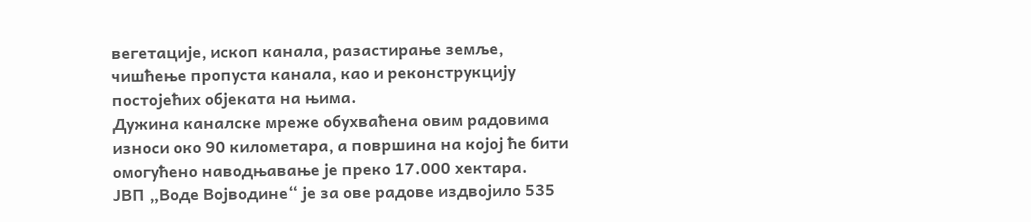вегетације, ископ канала, разастирање земље, чишћење пропуста канала, као и реконструкцију постојећих објеката на њима.
Дужина каналске мреже обухваћена овим радовима износи око 90 километара, а површина на којој ће бити омогућено наводњавање је преко 17.000 хектара.
ЈВП „Воде Војводине“ је за ове радове издвојило 535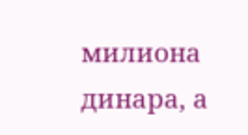милиона динара, а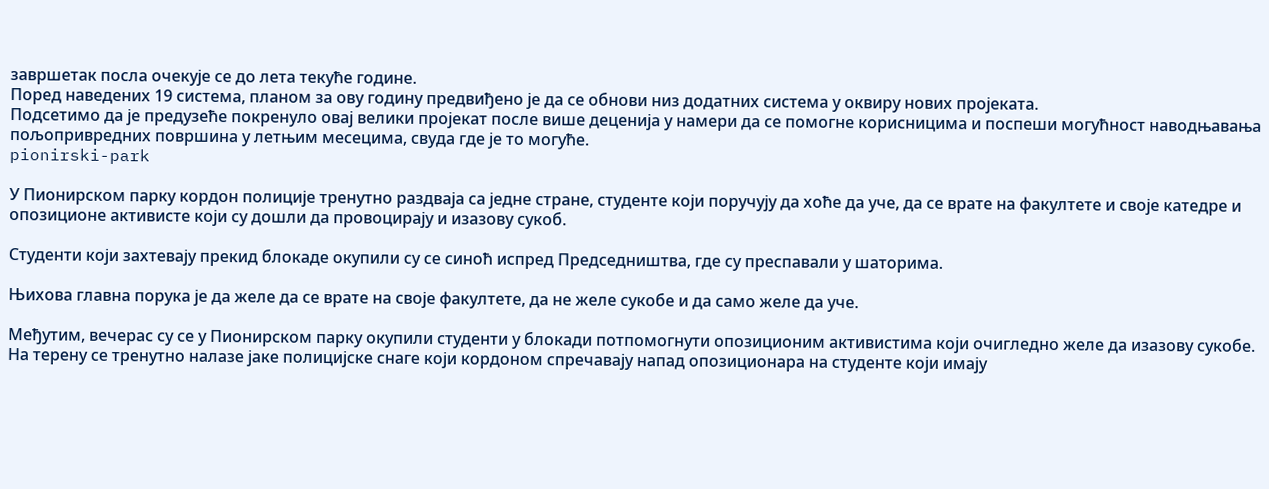завршетак посла очекује се до лета текуће године.
Поред наведених 19 система, планом за ову годину предвиђено је да се обнови низ додатних система у оквиру нових пројеката.
Подсетимо да је предузеће покренуло овај велики пројекат после више деценија у намери да се помогне корисницима и поспеши могућност наводњавања пољопривредних површина у летњим месецима, свуда где је то могуће.
pionirski-park

У Пионирском парку кордон полиције тренутно раздваја са једне стране, студенте који поручују да хоће да уче, да се врате на факултете и своје катедре и опозиционе активисте који су дошли да провоцирају и изазову сукоб.

Студенти који захтевају прекид блокаде окупили су се синоћ испред Председништва, где су преспавали у шаторима.

Њихова главна порука је да желе да се врате на своје факултете, да не желе сукобе и да само желе да уче.

Међутим, вечерас су се у Пионирском парку окупили студенти у блокади потпомогнути опозиционим активистима који очигледно желе да изазову сукобе. На терену се тренутно налазе јаке полицијске снаге који кордоном спречавају напад опозиционара на студенте који имају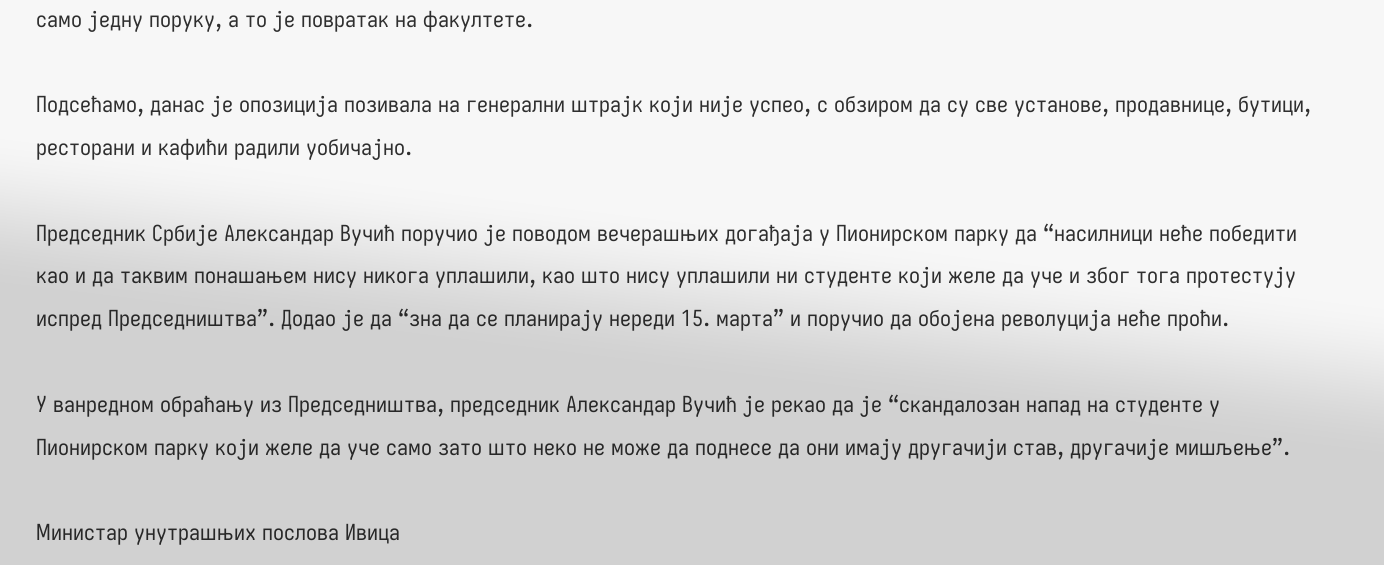само једну поруку, а то је повратак на факултете.

Подсећамо, данас је опозиција позивала на генерални штрајк који није успео, с обзиром да су све установе, продавнице, бутици, ресторани и кафићи радили уобичајно.

Председник Србије Александар Вучић поручио је поводом вечерашњих догађаја у Пионирском парку да “насилници неће победити као и да таквим понашањем нису никога уплашили, као што нису уплашили ни студенте који желе да уче и због тога протестују испред Председништва”. Додао је да “зна да се планирају нереди 15. марта” и поручио да обојена револуција неће проћи.

У ванредном обраћању из Председништва, председник Александар Вучић је рекао да је “скандалозан напад на студенте у Пионирском парку који желе да уче само зато што неко не може да поднесе да они имају другачији став, другачије мишљење”.

Министар унутрашњих послова Ивица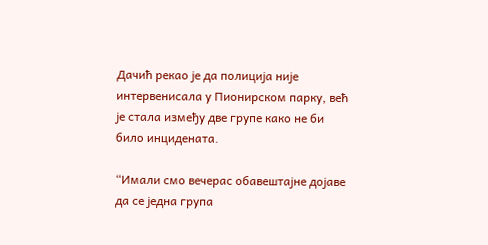Дачић рекао је да полиција није интервенисала у Пионирском парку, већ је стала између две групе како не би било инцидената.

“Имали смо вечерас обавештајне дојаве да се једна група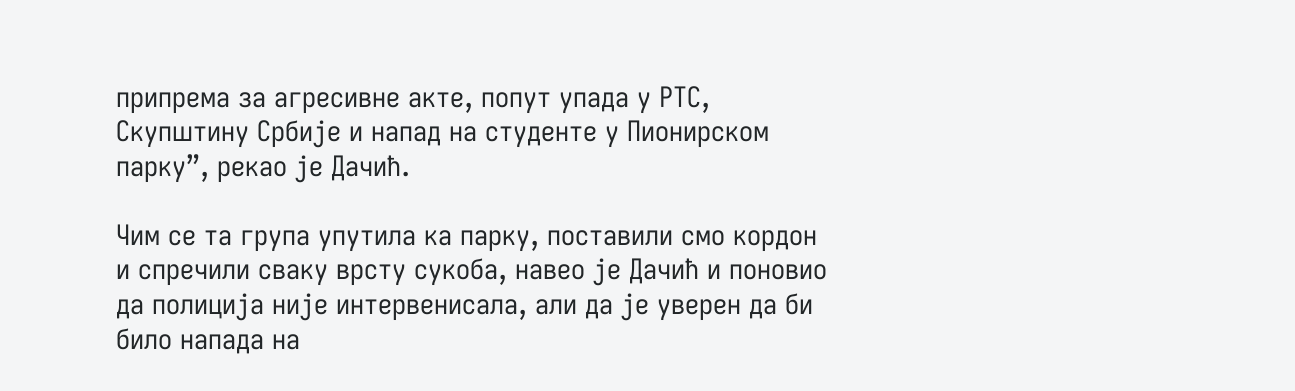припрема за агресивне акте, попут упада у РТС, Скупштину Србије и напад на студенте у Пионирском парку”, рекао је Дачић.

Чим се та група упутила ка парку, поставили смо кордон и спречили сваку врсту сукоба, навео је Дачић и поновио да полиција није интервенисала, али да је уверен да би било напада на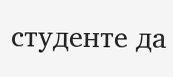студенте да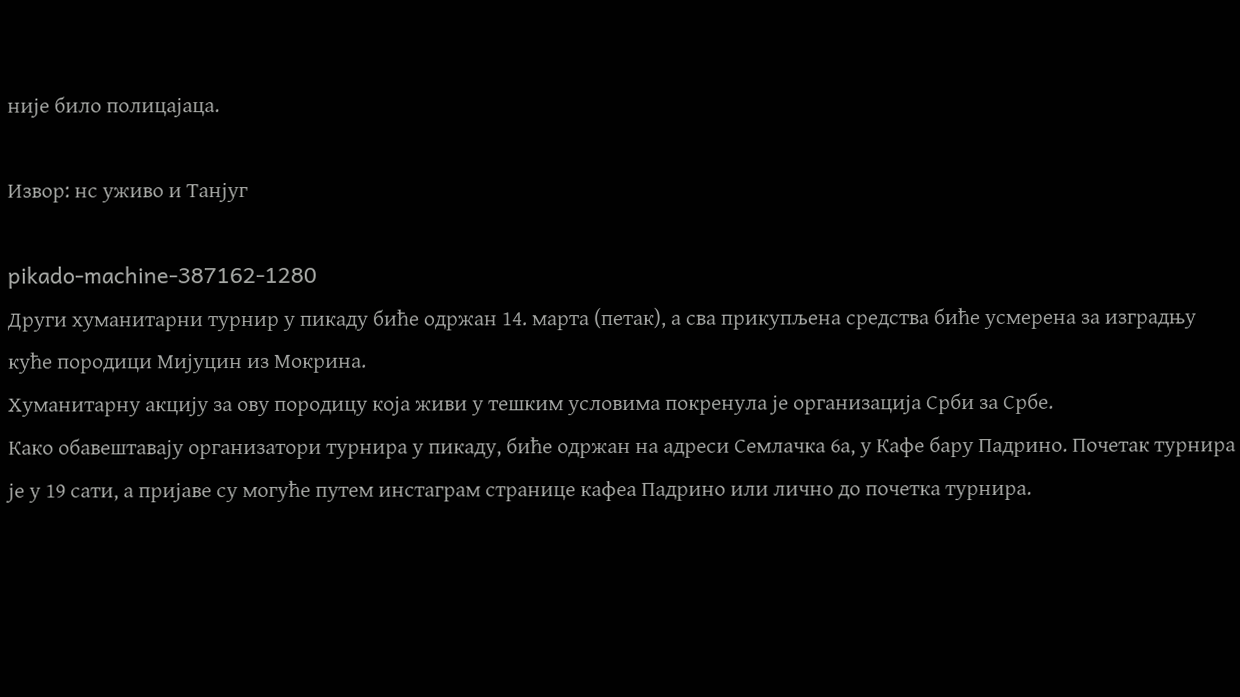није било полицајаца.

Извор: нс уживо и Танјуг

pikado-machine-387162-1280
Други хуманитарни турнир у пикаду биће одржан 14. марта (петак), а сва прикупљена средства биће усмерена за изградњу куће породици Мијуцин из Мокрина.
Хуманитарну акцију за ову породицу која живи у тешким условима покренула је организација Срби за Србе.
Како обавештавају организатори турнира у пикаду, биће одржан на адреси Семлачка 6а, у Кафе бару Падрино. Почетак турнира је у 19 сати, а пријаве су могуће путем инстаграм странице кафеа Падрино или лично до почетка турнира.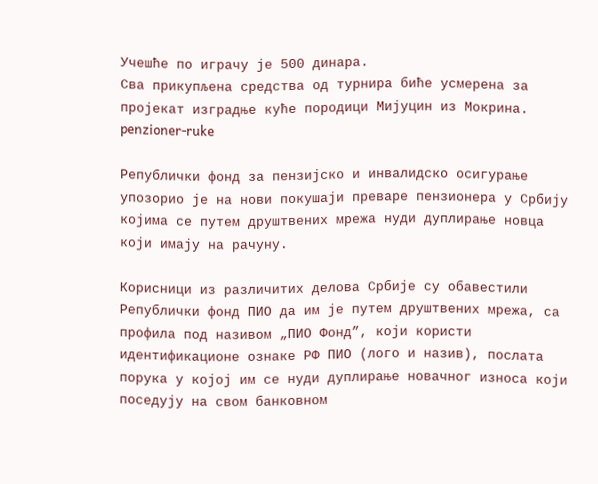Учешће по играчу је 500 динара.
Сва прикупљена средства од турнира биће усмерена за пројекат изградње куће породици Мијуцин из Мокрина.
penzioner-ruke

Републички фонд за пензијско и инвалидско осигурање упозорио је на нови покушаји преваре пензионера у Србију којима се путем друштвених мрежа нуди дуплирање новца који имају на рачуну.

Корисници из различитих делова Србије су обавестили Републички фонд ПИО да им је путем друштвених мрежа, са профила под називом „ПИО Фонд”, који користи идентификационе ознаке РФ ПИО (лого и назив), послата порука у којој им се нуди дуплирање новачног износа који поседују на свом банковном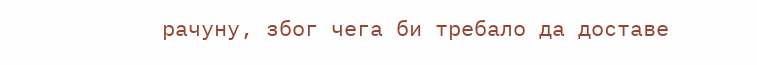рачуну, због чега би требало да доставе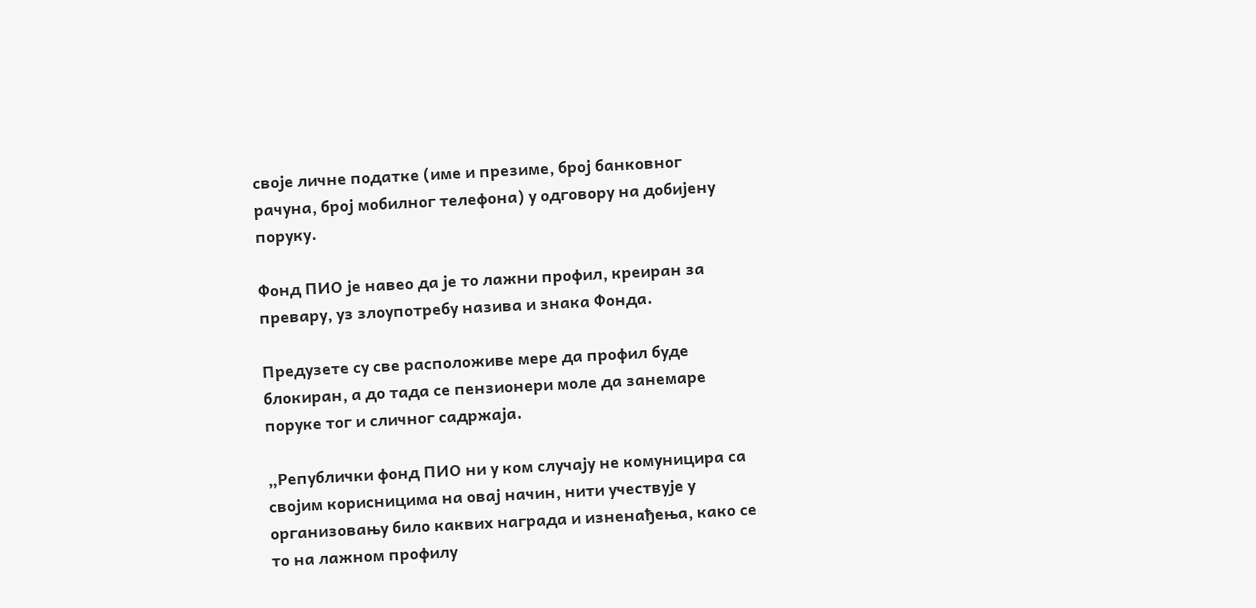своје личне податке (име и презиме, број банковног рачуна, број мобилног телефона) у одговору на добијену поруку.

Фонд ПИО је навео да је то лажни профил, креиран за превару, уз злоупотребу назива и знака Фонда.

Предузете су све расположиве мере да профил буде блокиран, а до тада се пензионери моле да занемаре поруке тог и сличног садржаја.

„Републички фонд ПИО ни у ком случају не комуницира са својим корисницима на овај начин, нити учествује у организовању било каквих награда и изненађења, како се то на лажном профилу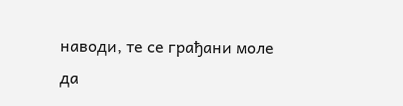наводи, те се грађани моле да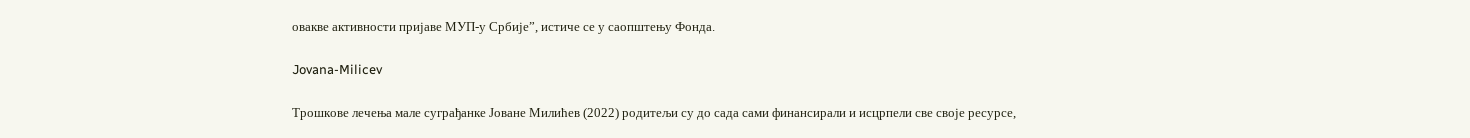овакве активности пријаве МУП-у Србије”, истиче се у саопштењу Фонда.

Jovana-Milicev

Трошкове лечења мале суграђанке Јоване Милићев (2022) родитељи су до сада сами финансирали и исцрпели све своје ресурсе,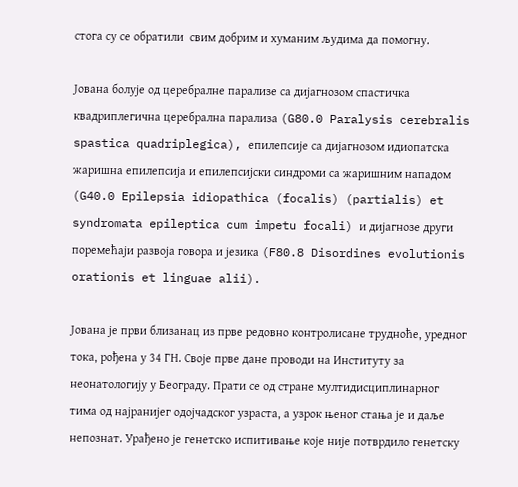стога су се обратили  свим добрим и хуманим људима да помогну.

Јована болује од церебралне парализе са дијагнозом спастичка квадриплегична церебрална парализа (G80.0 Paralysis cerebralis spastica quadriplegica), епилепсије са дијагнозом идиопатска жаришна епилепсија и епилепсијски синдроми са жаришним нападом (G40.0 Epilepsia idiopathica (focalis) (partialis) et syndromata epileptica cum impetu focali) и дијагнозе други поремећаји развоја говора и језика (F80.8 Disordines evolutionis orationis et linguae alii).

Јована је први близанац из прве редовно контролисане трудноће, уредног тока, рођена у 34 ГН. Своје прве дане проводи на Институту за неонатологију у Београду. Прати се од стране мултидисциплинарног тима од најранијег одојчадског узраста, а узрок њеног стања је и даље непознат. Урађено је генетско испитивање које није потврдило генетску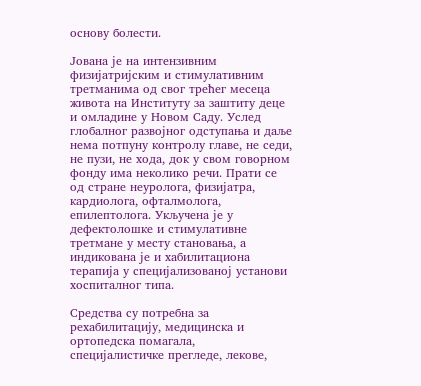основу болести.

Јована је на интензивним физијатријским и стимулативним третманима од свог трећег месеца живота на Институту за заштиту деце и омладине у Новом Саду. Услед глобалног развојног одступања и даље нема потпуну контролу главе, не седи, не пузи, не хода, док у свом говорном фонду има неколико речи. Прати се од стране неуролога, физијатра, кардиолога, офталмолога, епилептолога. Укључена је у дефектолошке и стимулативне третмане у месту становања, а индикована је и хабилитациона терапија у специјализованој установи хоспиталног типа.

Средства су потребна за рехабилитацију, медицинска и ортопедска помагала, специјалистичке прегледе, лекове,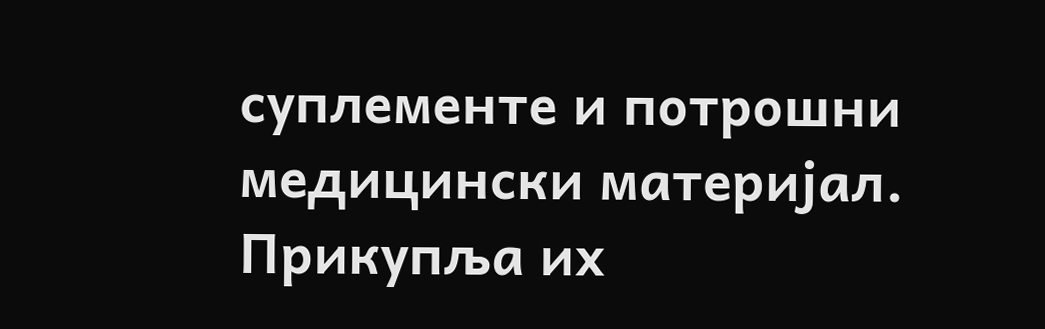суплементе и потрошни медицински материјал. Прикупља их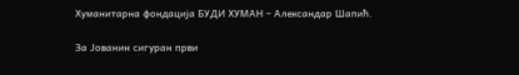Хуманитарна фондација БУДИ ХУМАН – Александар Шапић.

За Јованин сигуран први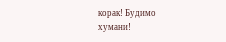корак! Будимо хумани!